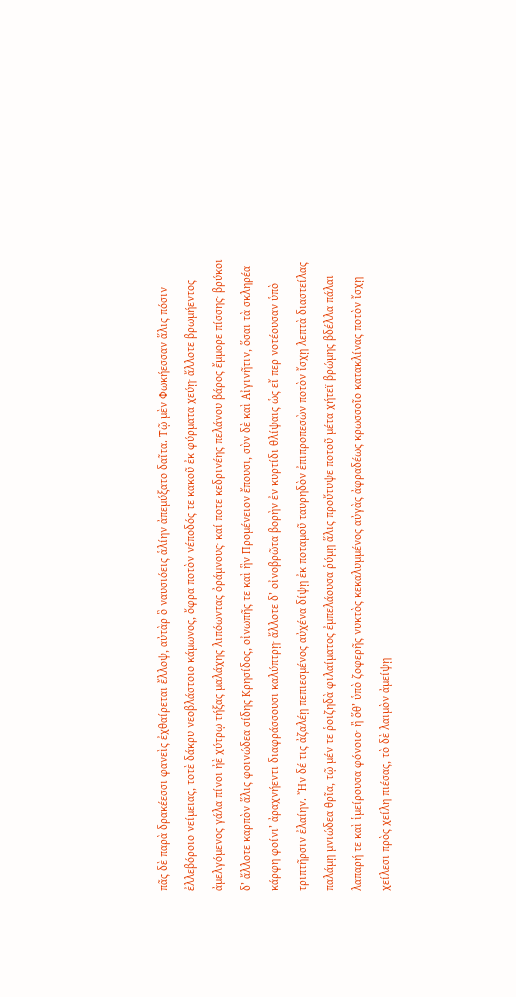πᾶς δὲ παρὰ δρακέεσσι φανεὶς ἐχθαίρεται ἔλλοψ, αὐτὰρ ὃ ναυσιόεις ἁλίην ἀπεμύξατο δαῖτα. Τῷ μὲν Φωκήεσσαν ἅλις πόσιν ἐλλεβόροιο νείμειας, τοτὲ δάκρυ νεοβλάστοιο κάμωνος, ὄφρα ποτὸν νέποδός τε κακοῦ ἐκ φύρματα χεύῃ· ἄλλοτε βρωμήεντος ἀμελγόμενος γάλα πίνοι ἠὲ χύτρῳ τήξας μαλάχης λιπόωντας ὀράμνους· καί ποτε κεδρινέης πελάνου βάρος ἔμμορε πίσσης· βρύκοι δ’ ἄλλοτε καρπὸν ἅλις φοινώδεα σίδης Κρησίδος, οἰνωπῆς τε καὶ ἣν Προμένειον ἔπουσι, σὺν δὲ καὶ Αἰγινῆτιν, ὅσαι τὰ σκληρέα κάρφη φοίνι’ ἀραχνήεντι διαφράσσουσι καλύπτρῃ· ἄλλοτε δ’ οἰνοβρῶτα βορὴν ἐν κυρτίδι θλίψαις ὡς εἴ περ νοτέουσαν ὑπὸ τριπτῆρσιν ἐλαίην. Ἤν δέ τις ἀζαλέῃ πεπιεσμένος αὐχένα δίψῃ ἐκ ποταμοῦ ταυρηδὸν ἐπιπροπεσὼν ποτὸν ἴσχῃ λεπτὰ διαστείλας παλάμῃ μνιώδεα θρῖα, τῷ μέν τε ῥοιζηδὰ φιλαίματος ἐμπελάουσα ῥύμῃ ἅλις προὔτυψε ποτοῦ μέτα χήτεϊ βρώμης βδέλλα πάλαι λαπαρή τε καὶ ἱμείρουσα φόνοιο· ἢ ὅθ’ ὑπὸ ζοφερῆς νυκτὸς κεκαλυμμένος αὐγὰς ἀφραδέως κρωσσοῖο κατακλίνας ποτὸν ἴσχῃ χείλεσι πρὸς χείλη πιέσας, τὸ δὲ λαιμὸν ἀμείψῃ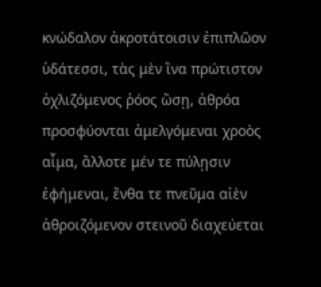κνώδαλον ἀκροτάτοισιν ἐπιπλῶον ὑδάτεσσι, τὰς μὲν ἵνα πρώτιστον ὀχλιζόμενος ῥόος ὤσῃ, ἀθρόα προσφύονται ἀμελγόμεναι χροὸς αἷμα, ἄλλοτε μέν τε πύλῃσιν ἐφήμεναι, ἔνθα τε πνεῦμα αἰὲν ἀθροιζόμενον στεινοῦ διαχεύεται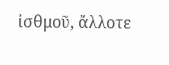ἰσθμοῦ, ἄλλοτε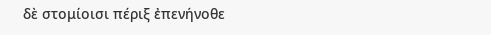δὲ στομίοισι πέριξ ἐπενήνοθε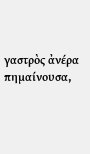γαστρὸς ἀνέρα πημαίνουσα,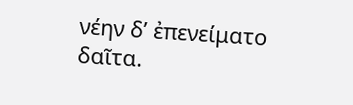νέην δ’ ἐπενείματο δαῖτα.